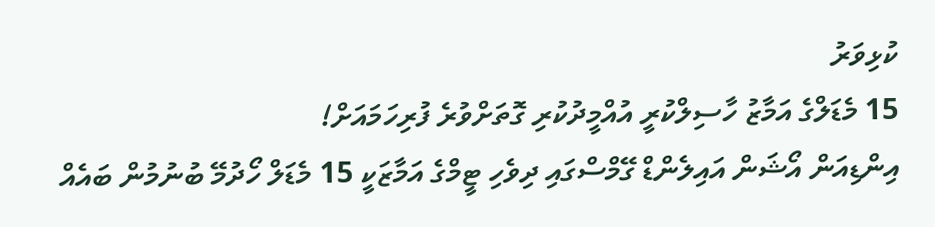ކުޅިވަރު
15 މެޑަލްގެ އަމާޒު ހާސިލްކުރީ އުއްމީދުކުރި ގޮތަށްވުރެ ފުރިހަމައަށް!
އިންޑިއަން އޯޝަން އައިލެންޑް ގޭމްސްގައި ދިވެހި ޓީމްގެ އަމާޒަކީ 15 މެޑަލް ހޯދުމޭ ބުނުމުން ބައެއް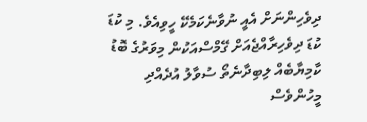ދިވެހިންނަށް އެއީ ނުވާނެކަމެކޭ ހީވިއެވެ. މި ކުޑަ ކުޑަ ދިވެހިރާއްޖެއަށް ގޭމްސްއަކުން މިވަރުގެ ބޮޑު ކާމިޔާބެއް ލިބިދާނެތޯ ސުވާލު އުދެއްދި މީހުންވެސް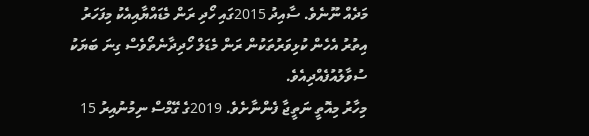މަދެއް ނޫނެވެ. ސާއިދު 2015ގައި ހޯދި ރަން މެޑައްޔާއިއެކު މިފަހަރު އިތުރު އެހެން ކުޅިވަރުތަކުން ރަން މެޑަލް ހޯދިދާނެތޯވެސް ގިނަ ބަޔަކު ސުވާލުއުފެއްދިއެވެ.
މިހާރު މިއޮތީ ނަތީޖާ ފެންނާށެވެ. 2019ގެ ގޭމްސް ނިމުނުއިރު 15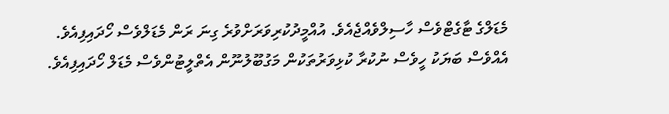މެޑަލްގެ ޓާގެޓްވެސް ހާސިލްވެއްޖެއެވެ. އުއްމީދުކުރިވަރަށްވުރެ ގިނަ ރަން މެޑަލްވެސް ހޯދައިފިއެވެ. އެއްވެސް ބަޔަކު ހީވެސް ނުކުރާ ކުޅިވަރުތަކުން މަގުބޫލުނޫން އެތްލީޓުންވެސް މެޑަލް ހޯދައިފިއެވެ.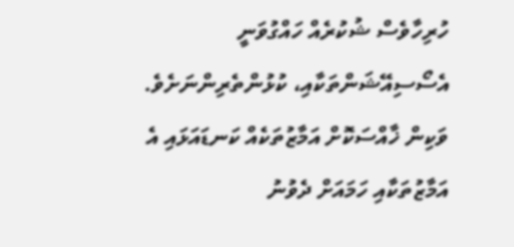ހުރިހާވެސް ޝުކުރެއް ހައްގުވަނީ އެސޯސިއޭޝަންތަކާއި، ކުޅުންތެރިންނަށެވެ. ވަކިން ޚާއްސަކޮށް އަމާޒުތަކެއް ކަނޑައަޅައި އެ އަމާޒުތަކާއި ހަމައަށް ދެވުނު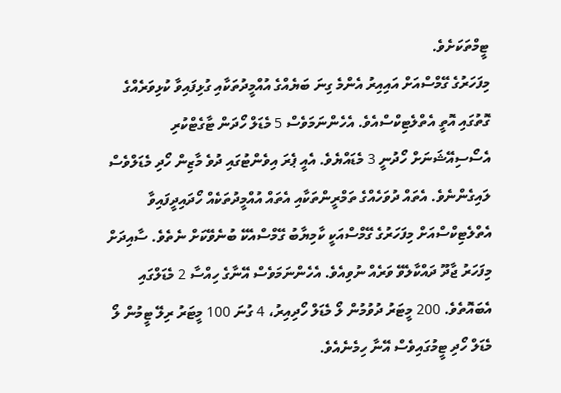ޓީމްތަކަށެވެ.
މިފަހަރުގެ ގޭމްސްއަށް އައިއިރު އެންމެ ގިނަ ބަޔެއްގެ އުއްމީދުތަކާއި ގުޅިފައިވާ ކުޅިވަރެއްގެ ގޮތުގައި އޮތީ އެތްލެޓިކްސްއެވެ. އެހެންނަމަވެސް 5 މެޑަލް ހޯދަން ޓާގެޓްކުރި އެސޯސިއޭޝަނަށް ހޯދުނީ 3 މެޑައްޔެވެ. އެއީ ޕެރަ އިވެންޓުގައި ދުވެ މާޒިން ހޯދި މެޑަލްވެސް ލައިގެންނެވެ. އެތައް ދުވަހެއްގެ ތަމްރީންތަކާއި އެތައް އުއްމީދުތަކެއް ހޯދައިދީފައިވާ އެތްލެޓިކްސްއަށް މިފަހަރުގެ ގޭމްސްއަކީ ކާމިޔާބު ގޭމްސްއެކޭ ބުނެވޭކަށް ނެތެވެ. ސާއިދަށް މިފަހަރު ޖާދޫ ދައްކާލެވޭ ވަރެއް ނުވިއެވެ. އެހެންނަމަވެސް އޭނާގެ ހިއްސާ 2 މެޑަލްގައި އެބައޮތެވެ. 200 މީޓަރު ދުވުމުން ލޯ މެޑަލް ހޯދިއިރު، 4 ގުނަ 100 މީޓަރު ރިލޭ ޓީމުން ލޯ މެޑަލް ހޯދި ޓީމުގައިވެސް އޭނާ ހިމެނެއެވެ.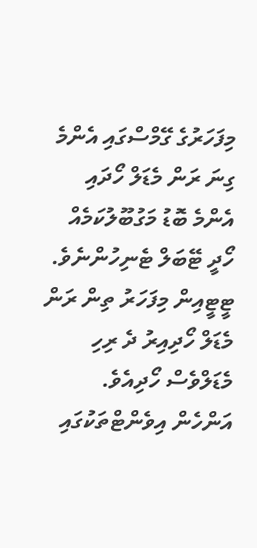މިފަހަރުގެ ގޭމްސްގައި އެންމެ ގިނަ ރަން މެޑަލް ހޯދައި އެންމެ ބޮޑު މަގުބޫލުކަމެއް ހޯދީ ޓޭބަލް ޓެނިހުންނެވެ. ޓީޓީއިން މިފަހަރު ތިން ރަން މެޑަލް ހޯދިއިރު ދެ ރިހި މެޑަލްވެސް ހޯދިއެވެ. އަންހެން އިވެންޓްތަކުގައި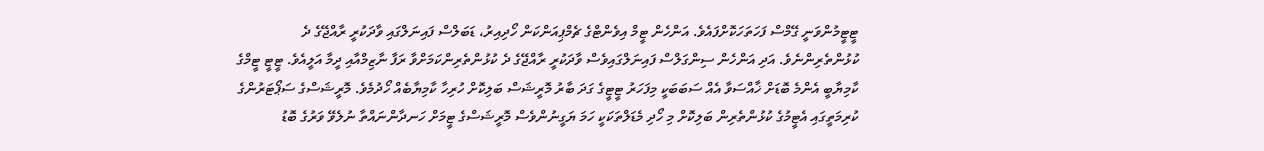ޓީޓީމުންވަނީ ގޭމްސް ފަހަތަހަކޮށްފައެވެ. އަންހެން ޓީމް އިވެންޓްގެ ޗެމްޕިއަންކަން ހޯދިއިރު، ޑަބަލްސް ފައިނަލްގައި ވާދަކުރީ ރާއްޖޭގެ ދެ ކުޅުންތެރިންނެވެ. އަދި އަންހެން ސިންގަލްސް ފައިނަލްގައިވެސް ވާދަކުރީ ރާއްޖޭގެ ދެ ކުޅުންތެރިންކަމަށްވާ ރަފާ ނާޒިމްއާއި ދީމާ އަލީއެވެ. ޓީޓީ ޓީމްގެ ކާމިޔާބީ އެންމެ ބޮޑަށް ޚާއްސަވާ އެއް ސަބަބަކީ މިފަހަރު ޓީޓީގެ ގަދަ ބާރު މޮރީޝަސް ބަލިކޮށް ހުރިހާ ކާމިޔާބެއް ހޯދުމެވެ. މޮރީޝަސްގެ ސަޕޯޓަރުންގެ ކުރިމަތީގައި އެޓީމުގެ ކުޅުންތެރިން ބަލިކޮށް މި ހޯދި މެޑަލްތަކަކީ ހަމަ ޔަގީނުންވެސް މޮރީޝަސްގެ ޓީމަށް ހަނދާންނައްތާ ނުލެވޭ ވަރުގެ ބޮޑު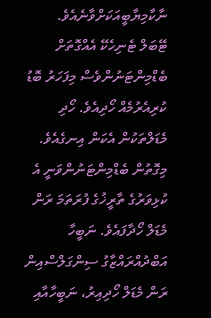ނާކާމިޔާބީއަކަށްވާނެއެވެ.
ޓޭބަލް ޓެނިހެކޭ އެއްގޮތަށް ބެޑްމިންޓަނުންވެސް މިފަހަރު ބޮޑު ކުރިއެރުމެއް ހޯދިއެވެ. ހޯދި މެޑަލްތަކުން އެކަން އިނގެއެވެ. މިގޮތުން ބެޑްމިންޓަނުންވަނީ އެ ކުޅިވަރުގެ ތާރީޚުގެ ފުރަތަމަ ރަން މެޑަލް ހޯދާފައެވެ. ނަބީހާ އަބްދުއްރައްޒާގު ސިންގަލްސްއިން ރަން މެޑަލް ހޯދިއިރު، ނަބީހާއާއި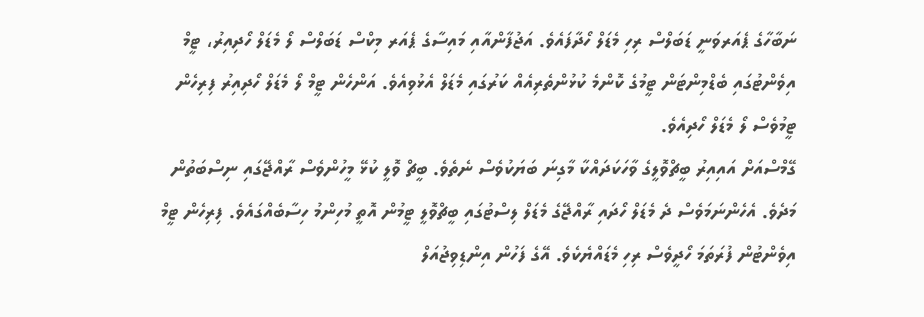ނަބާހާގެ ޕެއަރވަނީ ޑަބަލްސް ރިހި މެޑަލް ހޯދާފައެވެ. އަޖުފާންއާއި މައިސާގެ ޕެއަރ މިކްސް ޑަބަލްސް ލޯ މެޑަލް ހޯދިއިރު، ޓީމް އިވެންޓުގައި ބެޑްމިންޓަން ޓީމުގެ ކޮންމެ ކުޅުންތެރިއެއް ކަރުގައި މެޑަލް އެޅުވިއެވެ. އަންހެން ޓީމް ލޯ މެޑަލް ހޯދިއިރު ފިރިހެން ޓީމުވެސް ލޯ މެޑަލް ހޯދިއެވެ.
ގޭމްސްއަށް އައިއިރު ބީޗްވޮލީގެ ވާހަކަދައްކާ މާގިނަ ބަޔަކުވެސް ނެތެވެ. ބީޗް ވޮލީ ކުޅޭ މީހުންވެސް ރާއްޖޭގައި ނިސްބަތުން މަދެވެ. އެހެންނަމަވެސް ދެ މެޑަލް ހޯދައި ރާއްޖޭގެ މެޑަލް ލިސްޓުގައި ބީޗްވޮލީ ޓީމުން އޮތީ މުހިންމު ހިސާބެއްގައެވެ. ފިރިހެން ޓީމް އިވެންޓުން ފުރަތަމަ ހޯދީވެސް ރިހި މެޑައްޔެކެވެ. އޭގެ ފަހުން އިންޑިވިޖުއަލް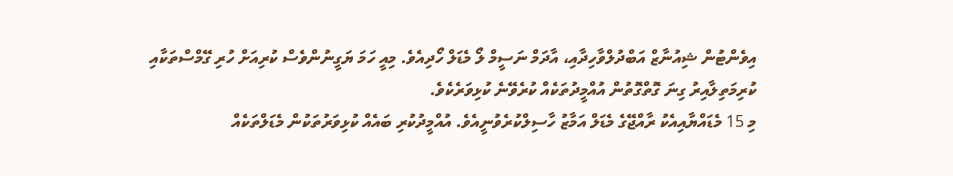އިވެންޓުން ޝިއުނާޒް އަބްދުލްވާހިދާއި، އާދަމް ނަސީމް ލޯ މެޑަލް ހޯދިއެވެ. މިއީ ހަމަ ޔަގީނުންވެސް ކުރިއަށް ހުރި ގޭމްސްތަކާއި ކުރިމަތިލާއިރު ގިނަ ގޮތްގޮތުން އުއްމީދުތަކެއް ކުރެވޭނެ ކުޅިވަރެކެވެ.
މި 15 މެޑައްޔާއިއެކު ރާއްޖޭގެ މެޑަލް އަމާޒު ހާސިލްކުރެވުނީއެވެ. އުއްމީދުކުރި ބައެއް ކުޅިވަރުތަކުން މެޑަލްތަކެއް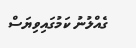ގެއްލުނު ކަމުގައިވިޔަސް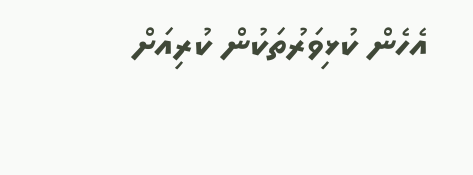އެހެން ކުޅިވަރުތަކުން ކުރިއަށް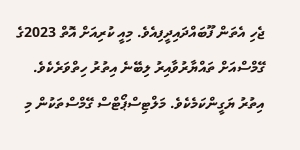ޖެހި އެތަން ފޫބައްދައިދީފިއެވެ. މިއީ ކުރިއަށް އޮތް 2023ގެ ގޭމްސްއަށް ތައްޔާރުވާއިރު ލިބޭނެ އިތުރު ހިތްވަރެކެވެ. އިތުރު ޔަގީންކަމެކެވެ. މަލްޓިސްޕޯޓްސް ގޭމްސްތަކުން މި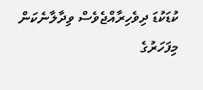ކުޑަކުޑަ ދިވެހިރާއްޖެވެސް ވިދާލާނެކަން މިފަހަރުގެ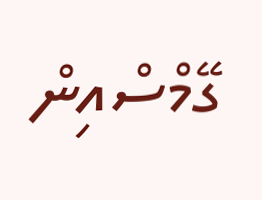ގޭމްސްއިން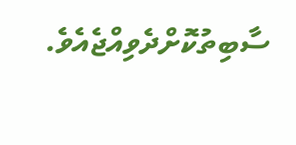ސާބިތުކޮށްދެވިއްޖެއެވެ.